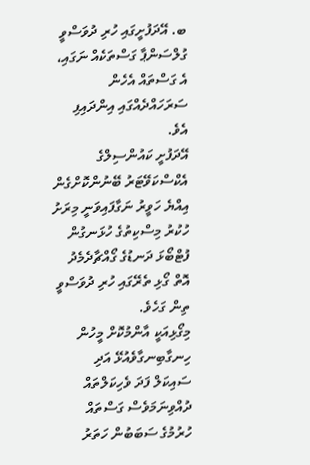ބ. އޭދަފުށީގައި ހުރި ދުވަސްވީ ގުލްސަންޕާ ގަސްތަކެއް ނަގައި، އެ ގަސްތައް އެހެން ސަރަހައްދެއްގައި އިންދައިފި އެވެ.
އޭދަފުށީ ކައުންސިލްގެ އެކްސްކަވޭޓަރު ބޭނުންކޮށްގެން އިއްޔެ ހަވީރު ނަގާފައިވަނީ މިރަށު ހުކުރު މިސްކިތުގެ ހުޅަނގުން ފުޓްބޯޅަ ދަނޑުގެ ގޯއްޗާދެމެދު އޮތް ގޯޅި ތެރޭގައި ހުރި ދުވަސްވީ ތިން ގަހެވެ.
މިގޯޅިއަކީ އާންމުކޮށް މީހުން ހިނގާބިނގާވެއުޅޭ އަދި ސައިކަލް ފަދަ ވެހިކަލްތައް ދުއްވިނަމަވެސް ގަސްތައް ހުރުމުގެ ސަބަބުން ހަތަރު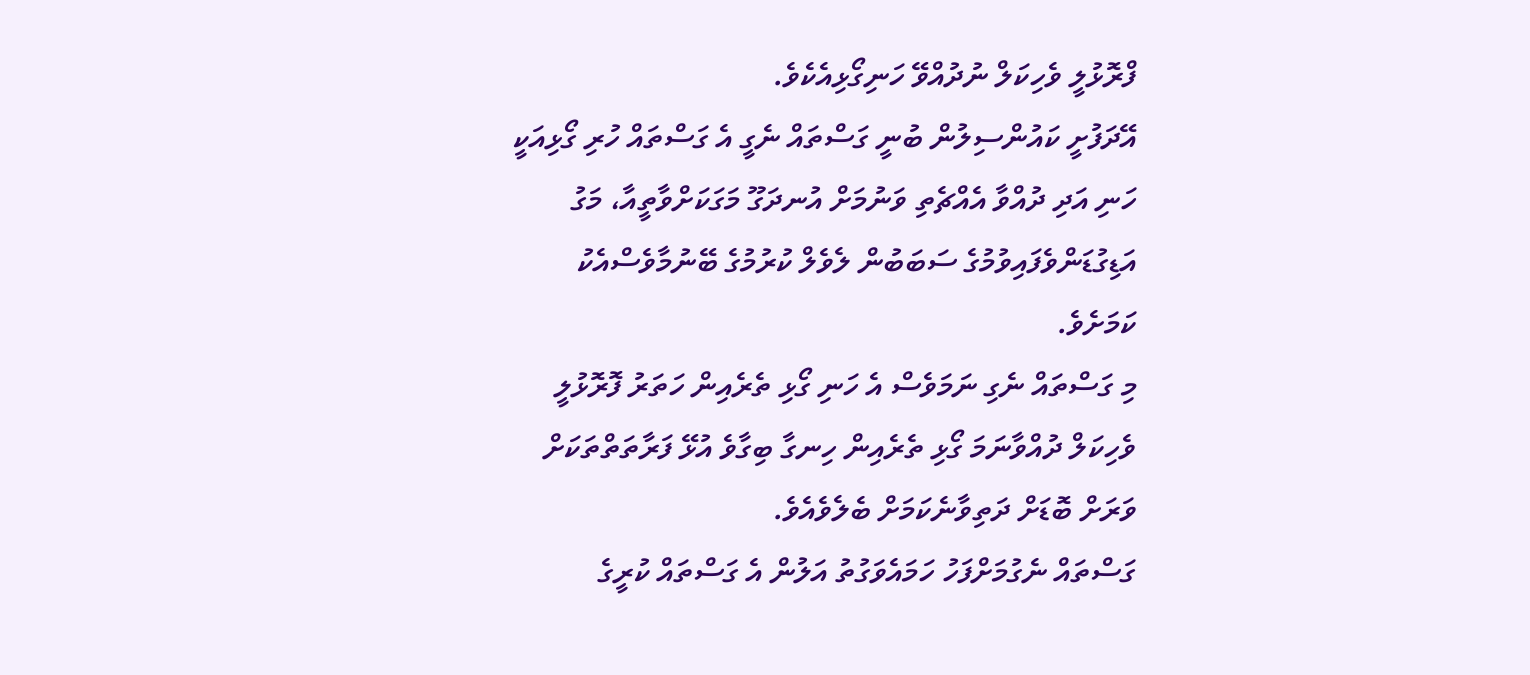ފްރޮޅުލީ ވެހިކަލް ނުދުއްވޭ ހަނިގޯޅިއެކެވެ.
އޭދަފުށީ ކައުންސިލުން ބުނީ ގަސްތައް ނެގީ އެ ގަސްތައް ހުރި ގޯޅިއަކީ ހަނި އަދި ދުއްވާ އެއްޗެތި ވަނުމަށް އުނދަގޫ މަގަކަށްވާތީއާ، މަގު އަޑިގުޑަންވެފައިވުމުގެ ސަބަބުން ލެވެލް ކުރުމުގެ ބޭނުމާވެސްއެކު ކަމަށެވެ.
މި ގަސްތައް ނެގި ނަމަވެސް އެ ހަނި ގޯޅި ތެރެއިން ހަތަރު ފޮރޮޅުލީ ވެހިކަލް ދުއްވާނަމަ ގޯޅި ތެރެއިން ހިނގާ ބިގާވެ އުޅޭ ފަރާތަތްތަކަށް ވަރަށް ބޮޑަށް ދަތިވާނެކަމަށް ބެލެވެއެވެ.
ގަސްތައް ނެގުމަށްފަހު ހަމައެވަގުތު އަލުން އެ ގަސްތައް ކުރީގެ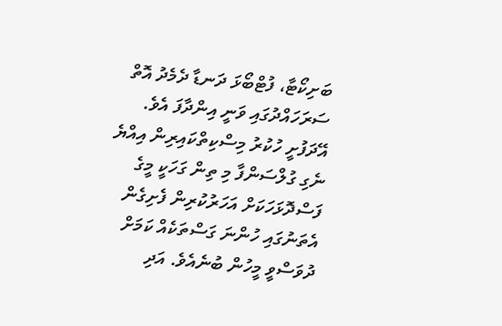ބަށިކޯޓާ، ފުޓްބޯޅަ ދަނޑާ ދެމެދު އޮތް ސަރަހައްދުގައި ވަނީ އިންދާފަ އެވެ.
އޭދަފުށީ ހުކުރު މިސްކިތްކައިރިން އިއްޔެ ނެގި ގުލްސަންފާ މި ތިން ގަހަކީ މީގެ ފަސްދޮޅަހަކަށް އަހަރުކުރިން ފެށިގެން އެތަނުގައި ހުންނަ ގަސްތަކެއް ކަމަށް ދުވަސްވީ މީހުން ބުނެއެވެ. އަދި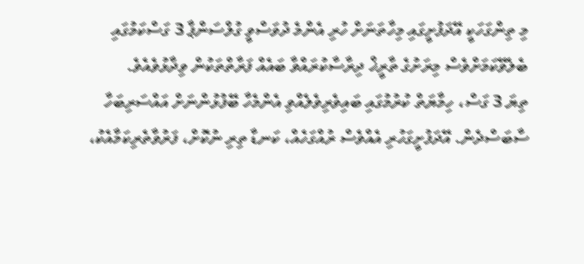މި ތިންގަހަކީ އޭދަފުށީގައި މިހާތަނަށް ހުރި އެންމެ ދުވަސްވީ ގުލްސަންޕާ 3 ގަސްކަމުގައި ބެލެވޭކަމަށްވެސް މިރަށުގެ ތާރީޚް ދިރާސާކުރައްވާ ބައެއް ފަރާތްތަކުން ވިދާޅުވެއެވެ.
ތިޔަ 3 ގަސް، ހިމާޔަތް ކުރުމުގައި ބައިވެރިވެލެއްވި އެންމެހާ ބޭފުޅުންނަށް އައްސަރިބަހާ ސާބަސްދެން. އޭދަފުށީގަހުރި އެއްވެސް ރުއްގަހެއް، ކަނޑާ ތިރި ނުކޮށް، ފަރުވާތެރިކަމާއެކު،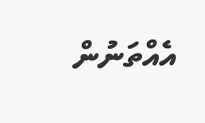އެއްތަނުން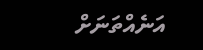އަނެއްތަނަށް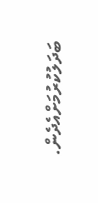ބަދަލުކުރުމަށްއެދެން.